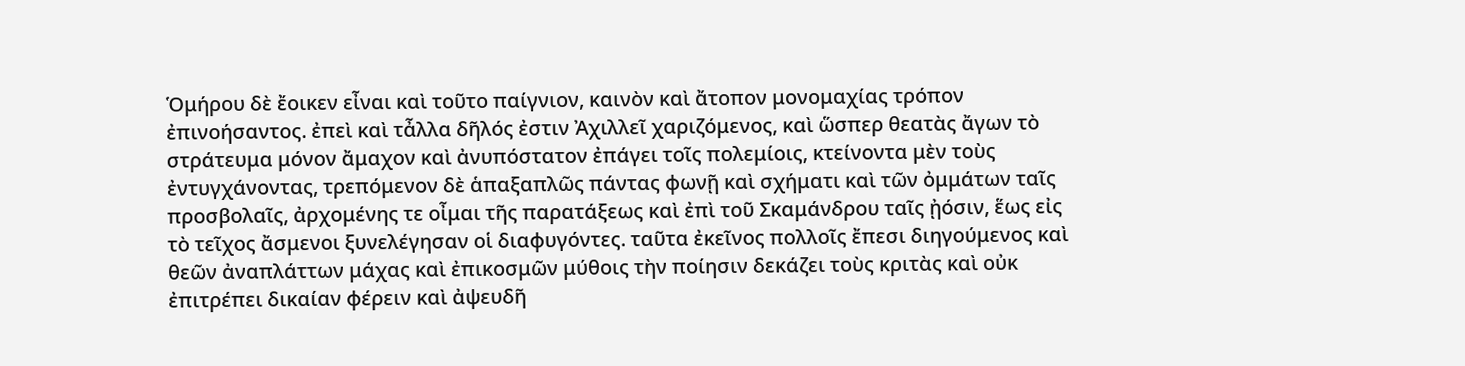Ὁμήρου δὲ ἔοικεν εἶναι καὶ τοῦτο παίγνιον, καινὸν καὶ ἄτοπον μονομαχίας τρόπον ἐπινοήσαντος. ἐπεὶ καὶ τἆλλα δῆλός ἐστιν Ἀχιλλεῖ χαριζόμενος, καὶ ὥσπερ θεατὰς ἄγων τὸ στράτευμα μόνον ἄμαχον καὶ ἀνυπόστατον ἐπάγει τοῖς πολεμίοις, κτείνοντα μὲν τοὺς ἐντυγχάνοντας, τρεπόμενον δὲ ἁπαξαπλῶς πάντας φωνῇ καὶ σχήματι καὶ τῶν ὀμμάτων ταῖς προσβολαῖς, ἀρχομένης τε οἶμαι τῆς παρατάξεως καὶ ἐπὶ τοῦ Σκαμάνδρου ταῖς ᾐόσιν, ἕως εἰς τὸ τεῖχος ἄσμενοι ξυνελέγησαν οἱ διαφυγόντες. ταῦτα ἐκεῖνος πολλοῖς ἔπεσι διηγούμενος καὶ θεῶν ἀναπλάττων μάχας καὶ ἐπικοσμῶν μύθοις τὴν ποίησιν δεκάζει τοὺς κριτὰς καὶ οὐκ ἐπιτρέπει δικαίαν φέρειν καὶ ἀψευδῆ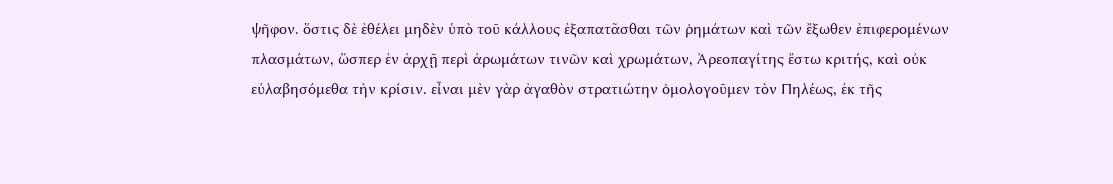ψῆφον. ὅστις δὲ ἐθέλει μηδὲν ὑπὸ τοῦ κάλλους ἐξαπατᾶσθαι τῶν ῥημάτων καὶ τῶν ἔξωθεν ἐπιφερομένων πλασμάτων, ὥσπερ ἐν ἀρχῇ περὶ ἀρωμάτων τινῶν καὶ χρωμάτων, Ἀρεοπαγίτης ἔστω κριτής, καὶ οὐκ εὐλαβησόμεθα τὴν κρίσιν. εἶναι μὲν γὰρ ἀγαθὸν στρατιώτην ὁμολογοῦμεν τὸν Πηλέως, ἐκ τῆς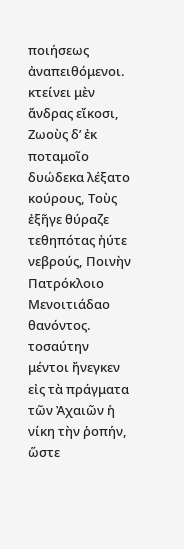ποιήσεως ἀναπειθόμενοι. κτείνει μὲν ἄνδρας εἴκοσι, Ζωοὺς δ’ ἐκ ποταμοῖο δυώδεκα λέξατο κούρους, Τοὺς ἐξῆγε θύραζε τεθηπότας ἠύτε νεβρούς, Ποινὴν Πατρόκλοιο Μενοιτιάδαο θανόντος. τοσαύτην μέντοι ἤνεγκεν εἰς τὰ πράγματα τῶν Ἀχαιῶν ἡ νίκη τὴν ῥοπήν, ὥστε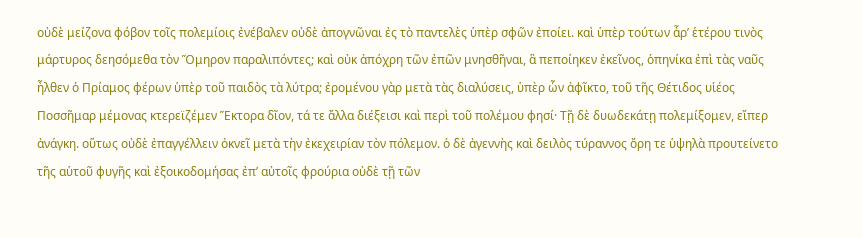οὐδὲ μείζονα φόβον τοῖς πολεμίοις ἐνέβαλεν οὐδὲ ἀπογνῶναι ἐς τὸ παντελὲς ὑπὲρ σφῶν ἐποίει. καὶ ὑπὲρ τούτων ἆρ’ ἑτέρου τινὸς μάρτυρος δεησόμεθα τὸν Ὅμηρον παραλιπόντες; καὶ οὐκ ἀπόχρη τῶν ἐπῶν μνησθῆναι, ἃ πεποίηκεν ἐκεῖνος, ὁπηνίκα ἐπὶ τὰς ναῦς ἦλθεν ὁ Πρίαμος φέρων ὑπὲρ τοῦ παιδὸς τὰ λύτρα; ἐρομένου γὰρ μετὰ τὰς διαλύσεις, ὑπὲρ ὧν ἀφῖκτο, τοῦ τῆς Θέτιδος υἱέος Ποσσῆμαρ μέμονας κτερεϊζέμεν Ἕκτορα δῖον, τά τε ἄλλα διέξεισι καὶ περὶ τοῦ πολέμου φησί· Τῇ δὲ δυωδεκάτῃ πολεμίξομεν, εἴπερ ἀνάγκη. οὕτως οὐδὲ ἐπαγγέλλειν ὀκνεῖ μετὰ τὴν ἐκεχειρίαν τὸν πόλεμον. ὁ δὲ ἀγεννὴς καὶ δειλὸς τύραννος ὄρη τε ὑψηλὰ προυτείνετο τῆς αὑτοῦ φυγῆς καὶ ἐξοικοδομήσας ἐπ’ αὐτοῖς φρούρια οὐδὲ τῇ τῶν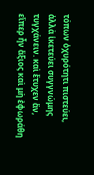τόπων ὀχυρότητι πιστεύει, ἀλλὰ ἱκετεύει συγγνώμης τυγχάνειν. καὶ ἔτυχεν ἄν, εἴπερ ἦν ἄξιος καὶ μὴ ἐφωράθη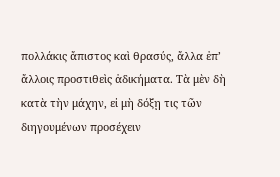πολλάκις ἄπιστος καὶ θρασύς, ἄλλα ἐπ’ ἄλλοις προστιθεὶς ἀδικήματα. Τὰ μὲν δὴ κατὰ τὴν μάχην, εἰ μὴ δόξῃ τις τῶν διηγουμένων προσέχειν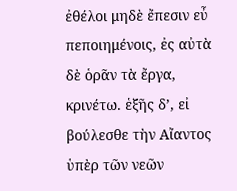ἐθέλοι μηδὲ ἔπεσιν εὖ πεποιημένοις, ἐς αὐτὰ δὲ ὁρᾶν τὰ ἔργα, κρινέτω. ἑξῆς δ’, εἰ βούλεσθε τὴν Αἴαντος ὑπὲρ τῶν νεῶν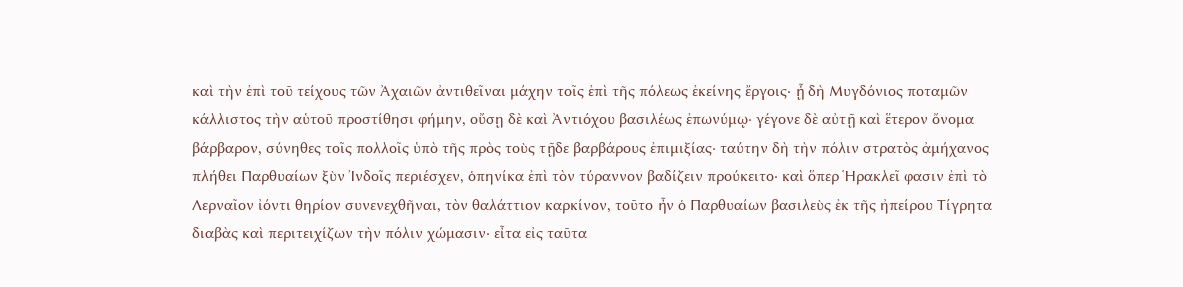καὶ τὴν ἐπὶ τοῦ τείχους τῶν Ἀχαιῶν ἀντιθεῖναι μάχην τοῖς ἐπὶ τῆς πόλεως ἐκείνης ἔργοις· ᾗ δὴ Μυγδόνιος ποταμῶν κάλλιστος τὴν αὑτοῦ προστίθησι φήμην, οὔσῃ δὲ καὶ Ἀντιόχου βασιλέως ἐπωνύμῳ· γέγονε δὲ αὐτῇ καὶ ἕτερον ὄνομα βάρβαρον, σύνηθες τοῖς πολλοῖς ὑπὸ τῆς πρὸς τοὺς τῇδε βαρβάρους ἐπιμιξίας· ταύτην δὴ τὴν πόλιν στρατὸς ἀμήχανος πλήθει Παρθυαίων ξὺν Ἰνδοῖς περιέσχεν, ὁπηνίκα ἐπὶ τὸν τύραννον βαδίζειν προύκειτο· καὶ ὅπερ Ἡρακλεῖ φασιν ἐπὶ τὸ Λερναῖον ἰόντι θηρίον συνενεχθῆναι, τὸν θαλάττιον καρκίνον, τοῦτο ἦν ὁ Παρθυαίων βασιλεὺς ἐκ τῆς ἠπείρου Τίγρητα διαβὰς καὶ περιτειχίζων τὴν πόλιν χώμασιν· εἶτα εἰς ταῦτα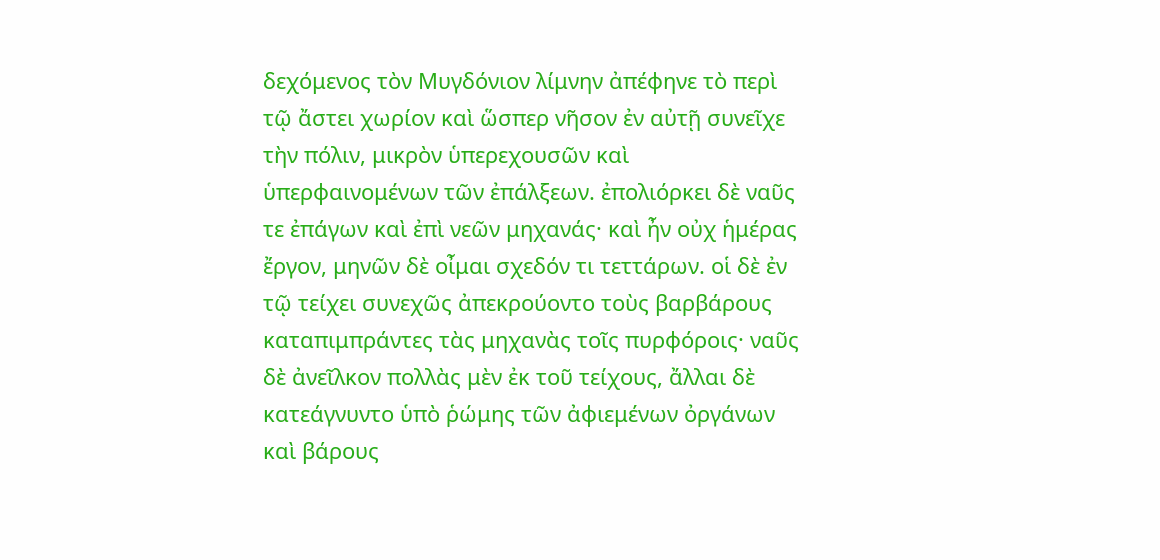δεχόμενος τὸν Μυγδόνιον λίμνην ἀπέφηνε τὸ περὶ τῷ ἄστει χωρίον καὶ ὥσπερ νῆσον ἐν αὐτῇ συνεῖχε τὴν πόλιν, μικρὸν ὑπερεχουσῶν καὶ ὑπερφαινομένων τῶν ἐπάλξεων. ἐπολιόρκει δὲ ναῦς τε ἐπάγων καὶ ἐπὶ νεῶν μηχανάς· καὶ ἦν οὐχ ἡμέρας ἔργον, μηνῶν δὲ οἶμαι σχεδόν τι τεττάρων. οἱ δὲ ἐν τῷ τείχει συνεχῶς ἀπεκρούοντο τοὺς βαρβάρους καταπιμπράντες τὰς μηχανὰς τοῖς πυρφόροις· ναῦς δὲ ἀνεῖλκον πολλὰς μὲν ἐκ τοῦ τείχους, ἄλλαι δὲ κατεάγνυντο ὑπὸ ῥώμης τῶν ἀφιεμένων ὀργάνων καὶ βάρους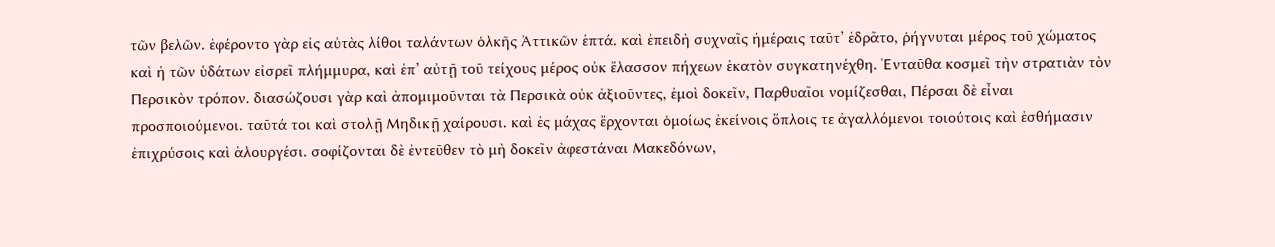τῶν βελῶν. ἐφέροντο γὰρ εἰς αὐτὰς λίθοι ταλάντων ὁλκῆς Ἀττικῶν ἑπτά. καὶ ἐπειδὴ συχναῖς ἡμέραις ταῦτ’ ἐδρᾶτο, ῥήγνυται μέρος τοῦ χώματος καὶ ἡ τῶν ὑδάτων εἰσρεῖ πλήμμυρα, καὶ ἐπ’ αὐτῇ τοῦ τείχους μέρος οὐκ ἔλασσον πήχεων ἑκατὸν συγκατηνέχθη. Ἐνταῦθα κοσμεῖ τὴν στρατιὰν τὸν Περσικὸν τρόπον. διασώζουσι γὰρ καὶ ἀπομιμοῦνται τὰ Περσικὰ οὐκ ἀξιοῦντες, ἐμοὶ δοκεῖν, Παρθυαῖοι νομίζεσθαι, Πέρσαι δὲ εἶναι προσποιούμενοι. ταῦτά τοι καὶ στολῇ Μηδικῇ χαίρουσι. καὶ ἐς μάχας ἔρχονται ὁμοίως ἐκείνοις ὅπλοις τε ἀγαλλόμενοι τοιούτοις καὶ ἐσθήμασιν ἐπιχρύσοις καὶ ἁλουργέσι. σοφίζονται δὲ ἐντεῦθεν τὸ μὴ δοκεῖν ἀφεστάναι Μακεδόνων,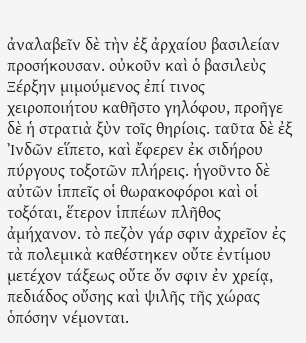ἀναλαβεῖν δὲ τὴν ἐξ ἀρχαίου βασιλείαν προσήκουσαν. οὐκοῦν καὶ ὁ βασιλεὺς Ξέρξην μιμούμενος ἐπί τινος χειροποιήτου καθῆστο γηλόφου, προῆγε δὲ ἡ στρατιὰ ξὺν τοῖς θηρίοις. ταῦτα δὲ ἐξ Ἰνδῶν εἵπετο, καὶ ἔφερεν ἐκ σιδήρου πύργους τοξοτῶν πλήρεις. ἡγοῦντο δὲ αὐτῶν ἱππεῖς οἱ θωρακοφόροι καὶ οἱ τοξόται, ἕτερον ἱππέων πλῆθος ἀμήχανον. τὸ πεζὸν γάρ σφιν ἀχρεῖον ἐς τὰ πολεμικὰ καθέστηκεν οὔτε ἐντίμου μετέχον τάξεως οὔτε ὄν σφιν ἐν χρείᾳ, πεδιάδος οὔσης καὶ ψιλῆς τῆς χώρας ὁπόσην νέμονται.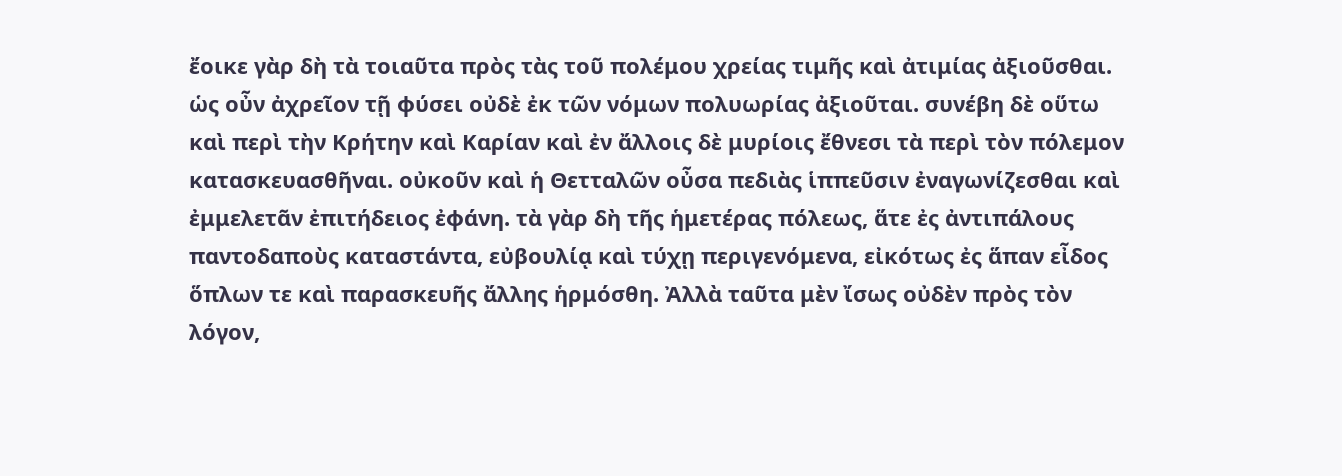ἔοικε γὰρ δὴ τὰ τοιαῦτα πρὸς τὰς τοῦ πολέμου χρείας τιμῆς καὶ ἀτιμίας ἀξιοῦσθαι. ὡς οὖν ἀχρεῖον τῇ φύσει οὐδὲ ἐκ τῶν νόμων πολυωρίας ἀξιοῦται. συνέβη δὲ οὕτω καὶ περὶ τὴν Κρήτην καὶ Καρίαν καὶ ἐν ἄλλοις δὲ μυρίοις ἔθνεσι τὰ περὶ τὸν πόλεμον κατασκευασθῆναι. οὐκοῦν καὶ ἡ Θετταλῶν οὖσα πεδιὰς ἱππεῦσιν ἐναγωνίζεσθαι καὶ ἐμμελετᾶν ἐπιτήδειος ἐφάνη. τὰ γὰρ δὴ τῆς ἡμετέρας πόλεως, ἅτε ἐς ἀντιπάλους παντοδαποὺς καταστάντα, εὐβουλίᾳ καὶ τύχῃ περιγενόμενα, εἰκότως ἐς ἅπαν εἶδος ὅπλων τε καὶ παρασκευῆς ἄλλης ἡρμόσθη. Ἀλλὰ ταῦτα μὲν ἴσως οὐδὲν πρὸς τὸν λόγον,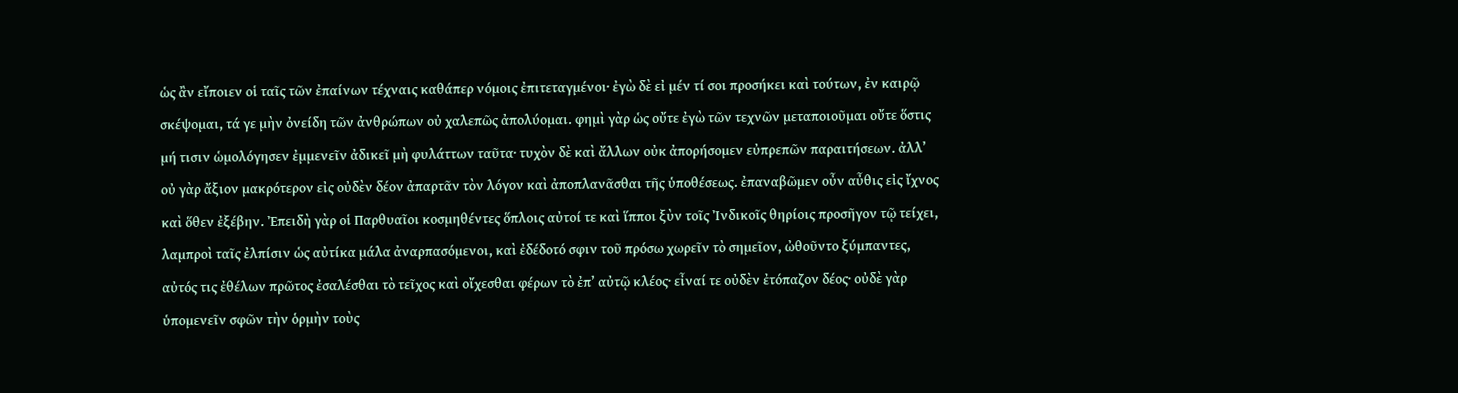ὡς ἂν εἴποιεν οἱ ταῖς τῶν ἐπαίνων τέχναις καθάπερ νόμοις ἐπιτεταγμένοι· ἐγὼ δὲ εἰ μέν τί σοι προσήκει καὶ τούτων, ἐν καιρῷ σκέψομαι, τά γε μὴν ὀνείδη τῶν ἀνθρώπων οὐ χαλεπῶς ἀπολύομαι. φημὶ γὰρ ὡς οὔτε ἐγὼ τῶν τεχνῶν μεταποιοῦμαι οὔτε ὅστις μή τισιν ὡμολόγησεν ἐμμενεῖν ἀδικεῖ μὴ φυλάττων ταῦτα· τυχὸν δὲ καὶ ἄλλων οὐκ ἀπορήσομεν εὐπρεπῶν παραιτήσεων. ἀλλ’ οὐ γὰρ ἄξιον μακρότερον εἰς οὐδὲν δέον ἀπαρτᾶν τὸν λόγον καὶ ἀποπλανᾶσθαι τῆς ὑποθέσεως. ἐπαναβῶμεν οὖν αὖθις εἰς ἴχνος καὶ ὅθεν ἐξέβην. Ἐπειδὴ γὰρ οἱ Παρθυαῖοι κοσμηθέντες ὅπλοις αὐτοί τε καὶ ἵπποι ξὺν τοῖς Ἰνδικοῖς θηρίοις προσῆγον τῷ τείχει, λαμπροὶ ταῖς ἐλπίσιν ὡς αὐτίκα μάλα ἀναρπασόμενοι, καὶ ἐδέδοτό σφιν τοῦ πρόσω χωρεῖν τὸ σημεῖον, ὠθοῦντο ξύμπαντες, αὐτός τις ἐθέλων πρῶτος ἐσαλέσθαι τὸ τεῖχος καὶ οἴχεσθαι φέρων τὸ ἐπ’ αὐτῷ κλέος· εἶναί τε οὐδὲν ἐτόπαζον δέος· οὐδὲ γὰρ ὑπομενεῖν σφῶν τὴν ὁρμὴν τοὺς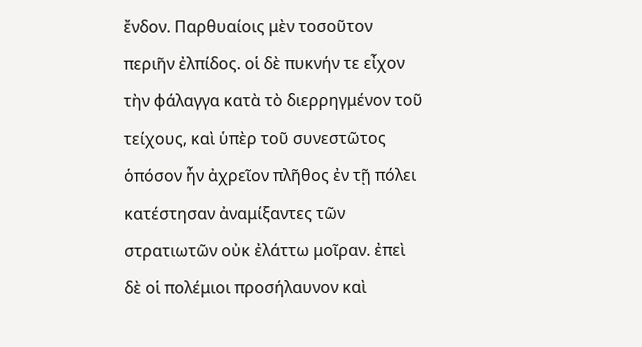ἔνδον. Παρθυαίοις μὲν τοσοῦτον περιῆν ἐλπίδος. οἱ δὲ πυκνήν τε εἶχον τὴν φάλαγγα κατὰ τὸ διερρηγμένον τοῦ τείχους, καὶ ὑπὲρ τοῦ συνεστῶτος ὁπόσον ἦν ἀχρεῖον πλῆθος ἐν τῇ πόλει κατέστησαν ἀναμίξαντες τῶν στρατιωτῶν οὐκ ἐλάττω μοῖραν. ἐπεὶ δὲ οἱ πολέμιοι προσήλαυνον καὶ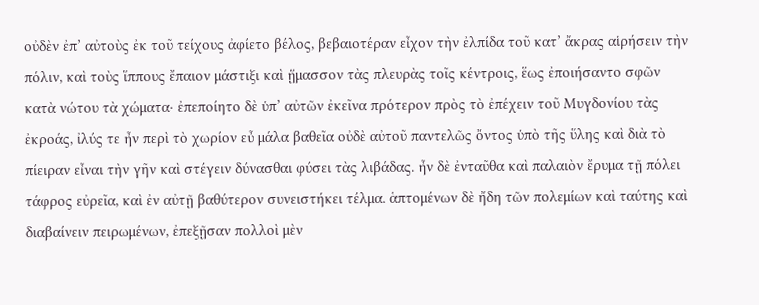οὐδὲν ἐπ’ αὐτοὺς ἐκ τοῦ τείχους ἀφίετο βέλος, βεβαιοτέραν εἶχον τὴν ἐλπίδα τοῦ κατ’ ἄκρας αἱρήσειν τὴν πόλιν, καὶ τοὺς ἵππους ἔπαιον μάστιξι καὶ ᾕμασσον τὰς πλευρὰς τοῖς κέντροις, ἕως ἐποιήσαντο σφῶν κατὰ νώτου τὰ χώματα· ἐπεποίητο δὲ ὑπ’ αὐτῶν ἐκεῖνα πρότερον πρὸς τὸ ἐπέχειν τοῦ Μυγδονίου τὰς ἐκροάς, ἰλύς τε ἦν περὶ τὸ χωρίον εὖ μάλα βαθεῖα οὐδὲ αὐτοῦ παντελῶς ὄντος ὑπὸ τῆς ὕλης καὶ διὰ τὸ πίειραν εἶναι τὴν γῆν καὶ στέγειν δύνασθαι φύσει τὰς λιβάδας. ἦν δὲ ἐνταῦθα καὶ παλαιὸν ἔρυμα τῇ πόλει τάφρος εὐρεῖα, καὶ ἐν αὐτῇ βαθύτερον συνειστήκει τέλμα. ἁπτομένων δὲ ἤδη τῶν πολεμίων καὶ ταύτης καὶ διαβαίνειν πειρωμένων, ἐπεξῇσαν πολλοὶ μὲν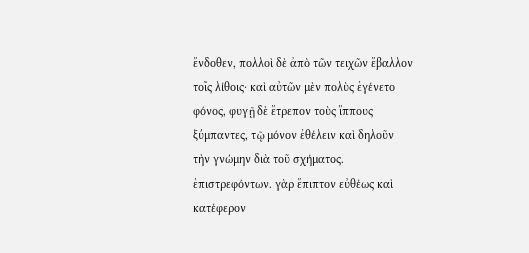ἔνδοθεν, πολλοὶ δὲ ἀπὸ τῶν τειχῶν ἔβαλλον τοῖς λίθοις· καὶ αὐτῶν μὲν πολὺς ἐγένετο φόνος, φυγῇ δὲ ἔτρεπον τοὺς ἵππους ξύμπαντες, τῷ μόνον ἐθέλειν καὶ δηλοῦν τὴν γνώμην διὰ τοῦ σχήματος. ἐπιστρεφόντων. γὰρ ἔπιπτον εὐθέως καὶ κατέφερον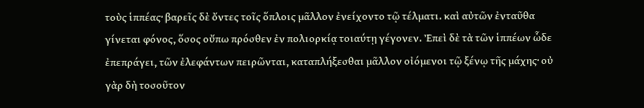τοὺς ἱππέας· βαρεῖς δὲ ὄντες τοῖς ὅπλοις μᾶλλον ἐνείχοντο τῷ τέλματι. καὶ αὐτῶν ἐνταῦθα γίνεται φόνος, ὅσος οὔπω πρόσθεν ἐν πολιορκίᾳ τοιαύτῃ γέγονεν. Ἐπεὶ δὲ τὰ τῶν ἱππέων ὧδε ἐπεπράγει, τῶν ἐλεφάντων πειρῶνται, καταπλήξεσθαι μᾶλλον οἰόμενοι τῷ ξένῳ τῆς μάχης· οὐ γὰρ δὴ τοσοῦτον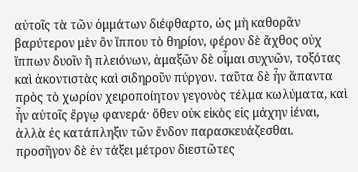αὐτοῖς τὰ τῶν ὀμμάτων διέφθαρτο, ὡς μὴ καθορᾶν βαρύτερον μὲν ὂν ἵππου τὸ θηρίον, φέρον δὲ ἄχθος οὐχ ἵππων δυοῖν ἢ πλειόνων, ἁμαξῶν δὲ οἶμαι συχνῶν, τοξότας καὶ ἀκοντιστὰς καὶ σιδηροῦν πύργον. ταῦτα δὲ ἦν ἅπαντα πρὸς τὸ χωρίον χειροποίητον γεγονὸς τέλμα κωλύματα, καὶ ἦν αὐτοῖς ἔργῳ φανερά· ὅθεν οὐκ εἰκὸς εἰς μάχην ἰέναι, ἀλλὰ ἐς κατάπληξιν τῶν ἔνδον παρασκευάζεσθαι. προσῆγον δὲ ἐν τάξει μέτρον διεστῶτες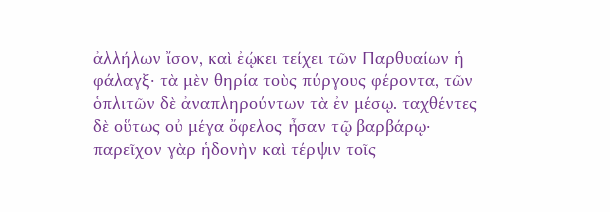ἀλλήλων ἴσον, καὶ ἐῴκει τείχει τῶν Παρθυαίων ἡ φάλαγξ· τὰ μὲν θηρία τοὺς πύργους φέροντα, τῶν ὁπλιτῶν δὲ ἀναπληρούντων τὰ ἐν μέσῳ. ταχθέντες δὲ οὕτως οὐ μέγα ὄφελος ἦσαν τῷ βαρβάρῳ· παρεῖχον γὰρ ἡδονὴν καὶ τέρψιν τοῖς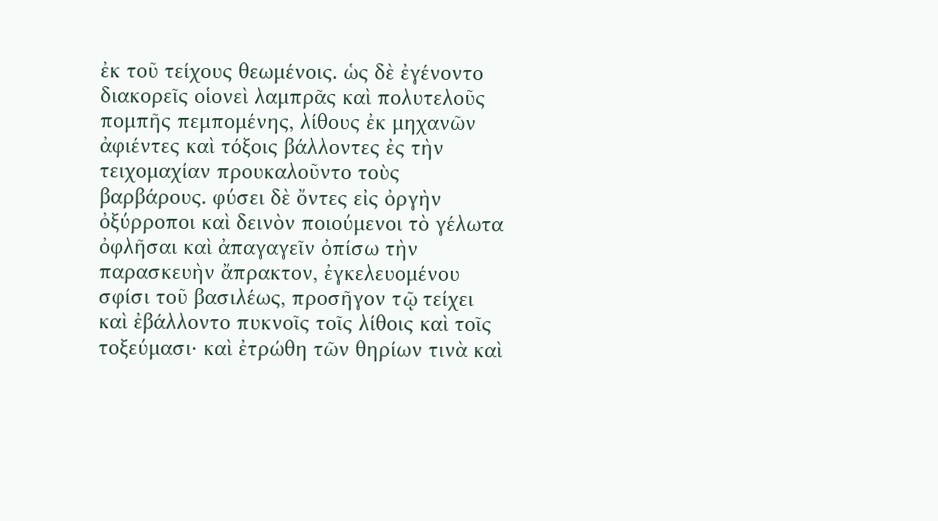ἐκ τοῦ τείχους θεωμένοις. ὡς δὲ ἐγένοντο διακορεῖς οἱονεὶ λαμπρᾶς καὶ πολυτελοῦς πομπῆς πεμπομένης, λίθους ἐκ μηχανῶν ἀφιέντες καὶ τόξοις βάλλοντες ἐς τὴν τειχομαχίαν προυκαλοῦντο τοὺς βαρβάρους. φύσει δὲ ὄντες εἰς ὀργὴν ὀξύρροποι καὶ δεινὸν ποιούμενοι τὸ γέλωτα ὀφλῆσαι καὶ ἀπαγαγεῖν ὀπίσω τὴν παρασκευὴν ἄπρακτον, ἐγκελευομένου σφίσι τοῦ βασιλέως, προσῆγον τῷ τείχει καὶ ἐβάλλοντο πυκνοῖς τοῖς λίθοις καὶ τοῖς τοξεύμασι· καὶ ἐτρώθη τῶν θηρίων τινὰ καὶ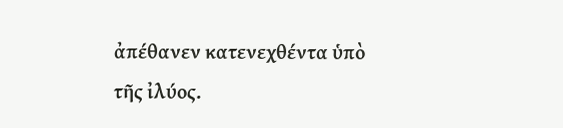ἀπέθανεν κατενεχθέντα ὑπὸ τῆς ἰλύος.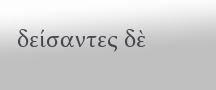δείσαντες δὲ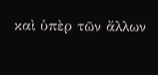καὶ ὑπὲρ τῶν ἄλλων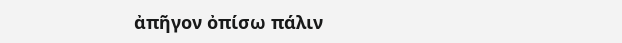ἀπῆγον ὀπίσω πάλιν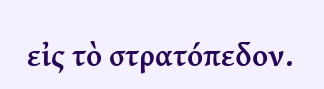εἰς τὸ στρατόπεδον.